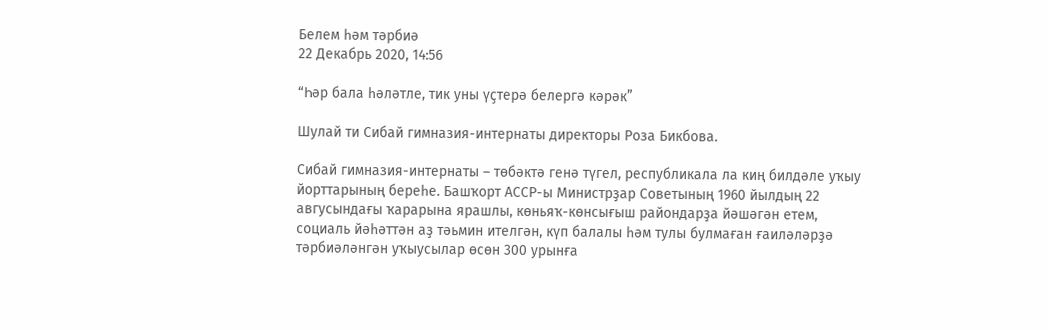Белем һәм тәрбиә
22 Декабрь 2020, 14:56

“Һәр бала һәләтле, тик уны үҫтерә белергә кәрәк”

Шулай ти Сибай гимназия-интернаты директоры Роза Бикбова.

Сибай гимназия-интернаты – төбәктә генә түгел, республикала ла киң билдәле уҡыу йорттарының береһе. Башҡорт АССР-ы Министрҙар Советының 1960 йылдың 22 авгусындағы ҡарарына ярашлы, көньяҡ-көнсығыш райондарҙа йәшәгән етем, социаль йәһәттән аҙ тәьмин ителгән, күп балалы һәм тулы булмаған ғаиләләрҙә тәрбиәләнгән уҡыусылар өсөн 300 урынға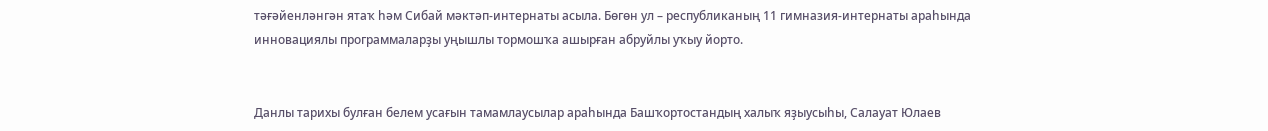тәғәйенләнгән ятаҡ һәм Сибай мәктәп-интернаты асыла. Бөгөн ул – республиканың 11 гимназия-интернаты араһында инновациялы программаларҙы уңышлы тормошҡа ашырған абруйлы уҡыу йорто.


Данлы тарихы булған белем усағын тамамлаусылар араһында Башҡортостандың халыҡ яҙыусыһы, Салауат Юлаев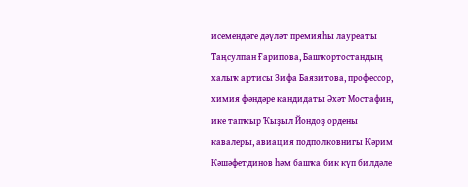исемендәге дәүләт премияһы лауреаты Таңсулпан Ғарипова, Башҡортостандың халыҡ артисы Зифа Баязитова, профессор, химия фәндәре кандидаты Әхәт Мостафин, ике тапҡыр Ҡыҙыл Йондоҙ ордены кавалеры, авиация подполковнигы Кәрим Кәшәфетдинов һәм башҡа бик күп билдәле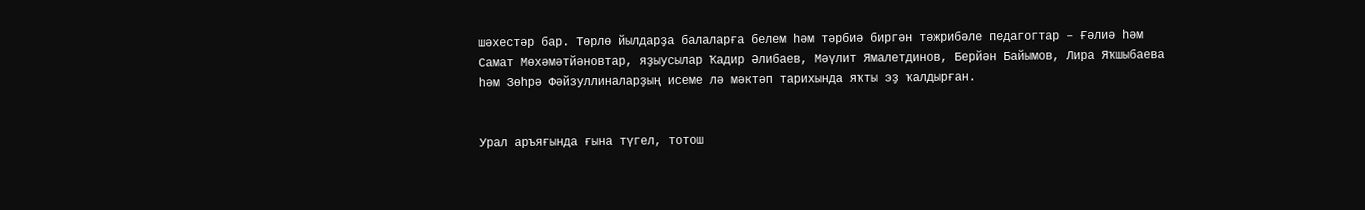шәхестәр бар. Төрлө йылдарҙа балаларға белем һәм тәрбиә биргән тәжрибәле педагогтар – Ғәлиә һәм Самат Мөхәмәтйәновтар, яҙыусылар Ҡадир Әлибаев, Мәүлит Ямалетдинов, Берйән Байымов, Лира Яҡшыбаева һәм Зөһрә Фәйзуллиналарҙың исеме лә мәктәп тарихында яҡты эҙ ҡалдырған.


Урал аръяғында ғына түгел, тотош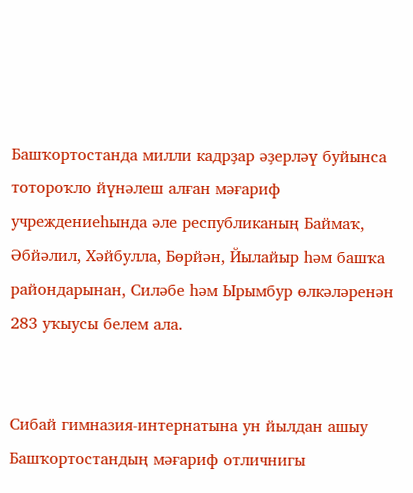Башҡортостанда милли кадрҙар әҙерләү буйынса тотороҡло йүнәлеш алған мәғариф учреждениеһында әле республиканың Баймаҡ, Әбйәлил, Хәйбулла, Бөрйән, Йылайыр һәм башҡа райондарынан, Силәбе һәм Ырымбур өлкәләренән 283 уҡыусы белем ала.


Сибай гимназия-интернатына ун йылдан ашыу Башҡортостандың мәғариф отличнигы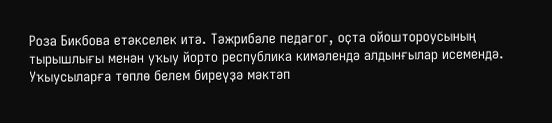Роза Бикбова етәкселек итә. Тәжрибәле педагог, оҫта ойоштороусының тырышлығы менән уҡыу йорто республика кимәлендә алдынғылар исемендә. Уҡыусыларға төплө белем биреүҙә мәктәп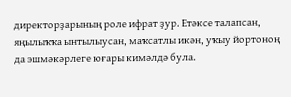директорҙарының роле ифрат ҙур. Етәксе талапсан, яңылыҡҡа ынтылыусан, маҡсатлы икән, уҡыу йортоноң да эшмәкәрлеге юғары кимәлдә була.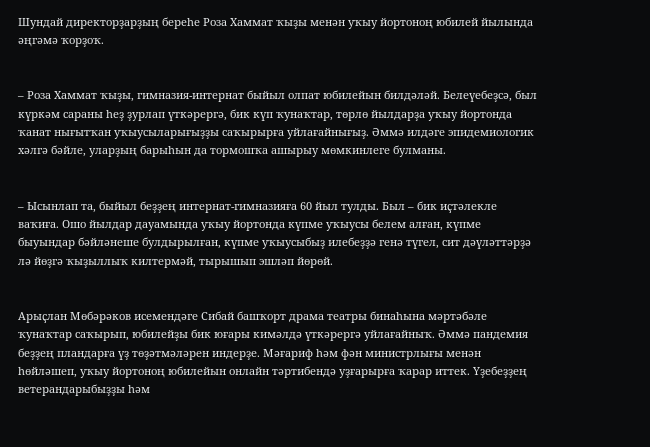Шундай директорҙарҙың береһе Роза Хаммат ҡыҙы менән уҡыу йортоноң юбилей йылында әңгәмә ҡорҙоҡ.


– Роза Хаммат ҡыҙы, гимназия-интернат быйыл олпат юбилейын билдәләй. Белеүебеҙсә, был күркәм сараны һеҙ ҙурлап үткәрергә, бик күп ҡунаҡтар, төрлө йылдарҙа уҡыу йортонда ҡанат нығытҡан уҡыусыларығыҙҙы саҡырырға уйлағайнығыҙ. Әммә илдәге эпидемиологик хәлгә бәйле, уларҙың барыһын да тормошҡа ашырыу мөмкинлеге булманы.


– Ысынлап та, быйыл беҙҙең интернат-гимназияға 60 йыл тулды. Был – бик иҫтәлекле ваҡиға. Ошо йылдар дауамында уҡыу йортонда күпме уҡыусы белем алған, күпме быуындар бәйләнеше булдырылған, күпме уҡыусыбыҙ илебеҙҙә генә түгел, сит дәүләттәрҙә лә йөҙгә ҡыҙыллыҡ килтермәй, тырышып эшләп йөрөй.


Арыҫлан Мөбәрәков исемендәге Сибай башҡорт драма театры бинаһына мәртәбәле ҡунаҡтар саҡырып, юбилейҙы бик юғары кимәлдә үткәрергә уйлағайныҡ. Әммә пандемия беҙҙең пландарға үҙ төҙәтмәләрен индерҙе. Мәғариф һәм фән министрлығы менән һөйләшеп, уҡыу йортоноң юбилейын онлайн тәртибендә уҙғарырға ҡарар иттек. Үҙебеҙҙең ветерандарыбыҙҙы һәм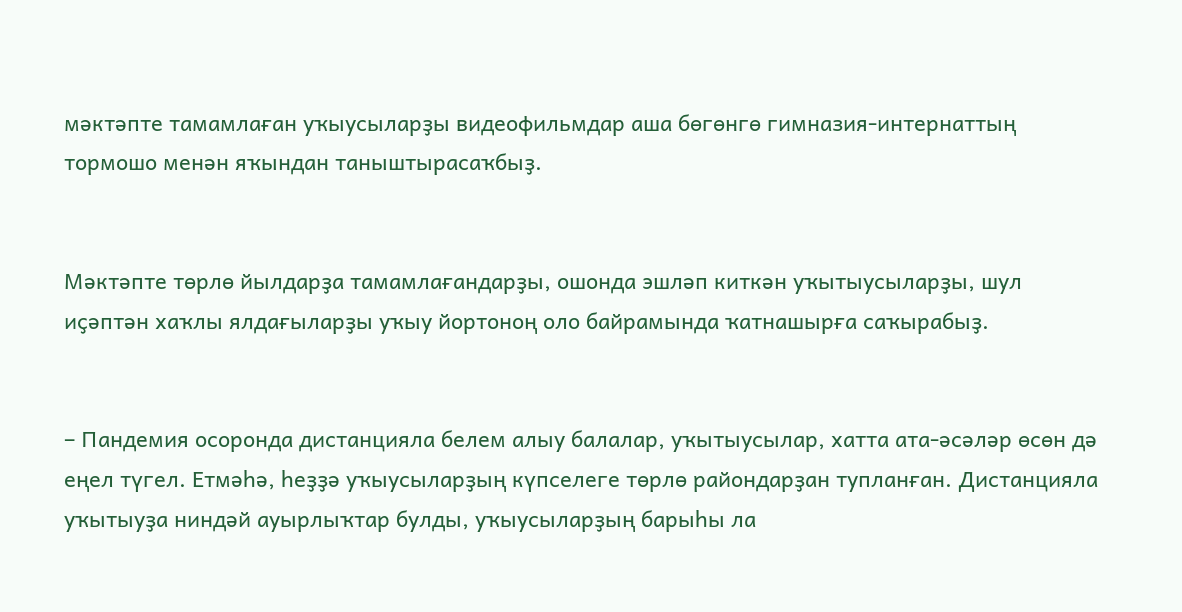мәктәпте тамамлаған уҡыусыларҙы видеофильмдар аша бөгөнгө гимназия-интернаттың тормошо менән яҡындан таныштырасаҡбыҙ.


Мәктәпте төрлө йылдарҙа тамамлағандарҙы, ошонда эшләп киткән уҡытыусыларҙы, шул иҫәптән хаҡлы ялдағыларҙы уҡыу йортоноң оло байрамында ҡатнашырға саҡырабыҙ.


– Пандемия осоронда дистанцияла белем алыу балалар, уҡытыусылар, хатта ата-әсәләр өсөн дә еңел түгел. Етмәһә, һеҙҙә уҡыусыларҙың күпселеге төрлө райондарҙан тупланған. Дистанцияла уҡытыуҙа ниндәй ауырлыҡтар булды, уҡыусыларҙың барыһы ла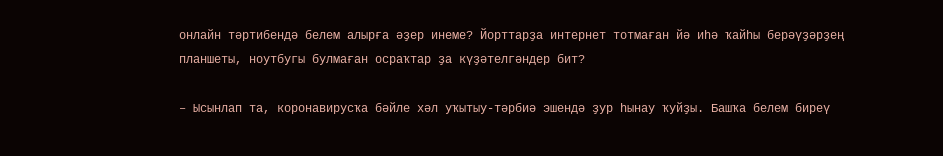онлайн тәртибендә белем алырға әҙер инеме? Йорттарҙа интернет тотмаған йә иһә ҡайһы берәүҙәрҙең планшеты, ноутбугы булмаған осраҡтар ҙа күҙәтелгәндер бит?

– Ысынлап та, коронавирусҡа бәйле хәл уҡытыу-тәрбиә эшендә ҙур һынау ҡуйҙы. Башҡа белем биреү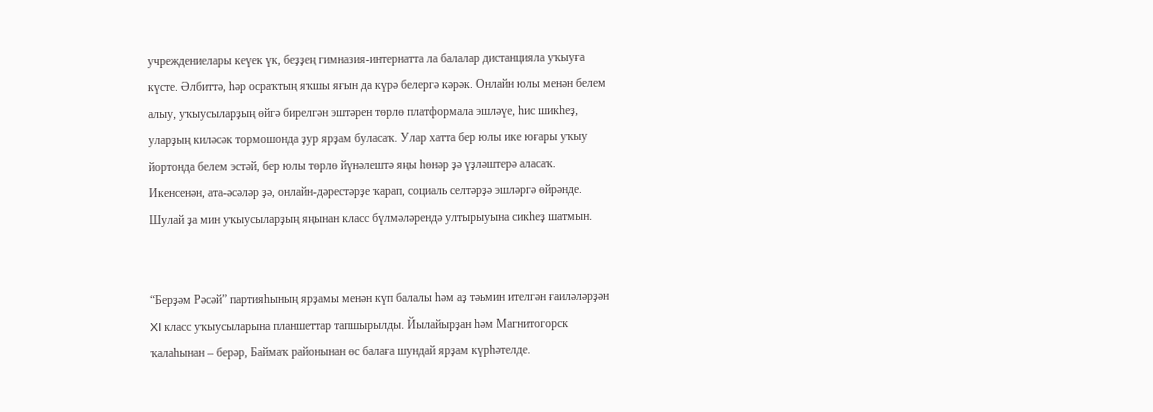учреждениелары кеүек үк, беҙҙең гимназия-интернатта ла балалар дистанцияла уҡыуға күсте. Әлбиттә, һәр осраҡтың яҡшы яғын да күрә белергә кәрәк. Онлайн юлы менән белем алыу, уҡыусыларҙың өйгә бирелгән эштәрен төрлө платформала эшләүе, һис шикһеҙ, уларҙың киләсәк тормошонда ҙур ярҙам буласаҡ. Улар хатта бер юлы ике юғары уҡыу йортонда белем эстәй, бер юлы төрлө йүнәлештә яңы һөнәр ҙә үҙләштерә аласаҡ. Икенсенән, ата-әсәләр ҙә, онлайн-дәрестәрҙе ҡарап, социаль селтәрҙә эшләргә өйрәнде. Шулай ҙа мин уҡыусыларҙың яңынан класс бүлмәләрендә ултырыуына сикһеҙ шатмын.


“Берҙәм Рәсәй” партияһының ярҙамы менән күп балалы һәм аҙ тәьмин ителгән ғаиләләрҙән XI класс уҡыусыларына планшеттар тапшырылды. Йылайырҙан һәм Магнитогорск ҡалаһынан – берәр, Баймаҡ районынан өс балаға шундай ярҙам күрһәтелде.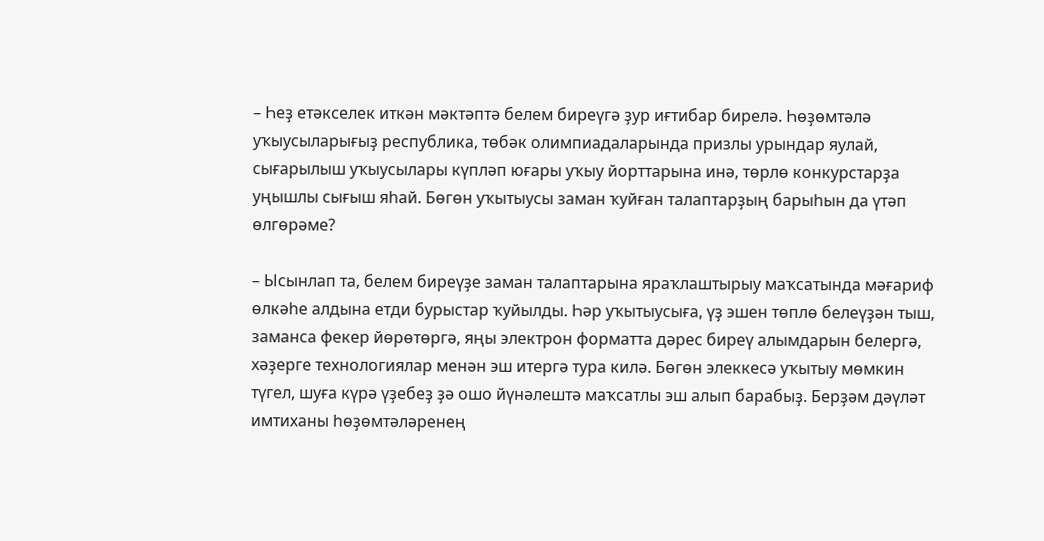– Һеҙ етәкселек иткән мәктәптә белем биреүгә ҙур иғтибар бирелә. Һөҙөмтәлә уҡыусыларығыҙ республика, төбәк олимпиадаларында призлы урындар яулай, сығарылыш уҡыусылары күпләп юғары уҡыу йорттарына инә, төрлө конкурстарҙа уңышлы сығыш яһай. Бөгөн уҡытыусы заман ҡуйған талаптарҙың барыһын да үтәп өлгөрәме?

– Ысынлап та, белем биреүҙе заман талаптарына яраҡлаштырыу маҡсатында мәғариф өлкәһе алдына етди бурыстар ҡуйылды. Һәр уҡытыусыға, үҙ эшен төплө белеүҙән тыш, заманса фекер йөрөтөргә, яңы электрон форматта дәрес биреү алымдарын белергә, хәҙерге технологиялар менән эш итергә тура килә. Бөгөн элеккесә уҡытыу мөмкин түгел, шуға күрә үҙебеҙ ҙә ошо йүнәлештә маҡсатлы эш алып барабыҙ. Берҙәм дәүләт имтиханы һөҙөмтәләренең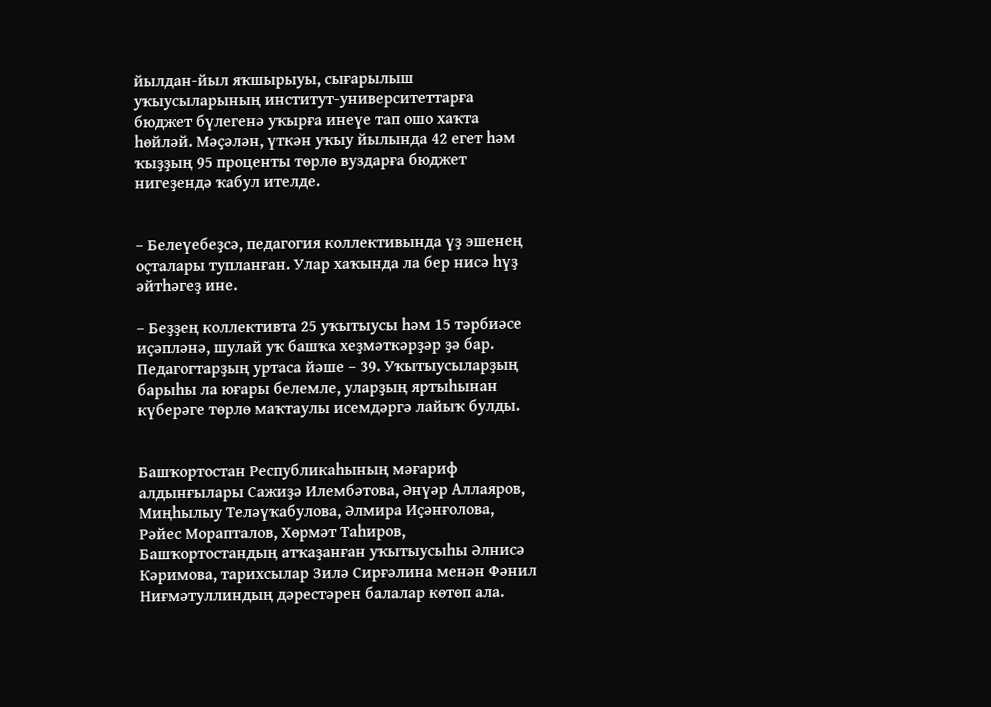йылдан-йыл яҡшырыуы, сығарылыш уҡыусыларының институт-университеттарға бюджет бүлегенә уҡырға инеүе тап ошо хаҡта һөйләй. Мәҫәлән, үткән уҡыу йылында 42 егет һәм ҡыҙҙың 95 проценты төрлө вуздарға бюджет нигеҙендә ҡабул ителде.


– Белеүебеҙсә, педагогия коллективында үҙ эшенең оҫталары тупланған. Улар хаҡында ла бер нисә һүҙ әйтһәгеҙ ине.

– Беҙҙең коллективта 25 уҡытыусы һәм 15 тәрбиәсе иҫәпләнә, шулай уҡ башҡа хеҙмәткәрҙәр ҙә бар. Педагогтарҙың уртаса йәше – 39. Уҡытыусыларҙың барыһы ла юғары белемле, уларҙың яртыһынан күберәге төрлө маҡтаулы исемдәргә лайыҡ булды.


Башҡортостан Республикаһының мәғариф алдынғылары Сажиҙә Илембәтова, Әнүәр Аллаяров, Миңһылыу Теләүҡабулова, Әлмира Иҫәнғолова, Рәйес Морапталов, Хөрмәт Таһиров, Башҡортостандың атҡаҙанған уҡытыусыһы Әлнисә Кәримова, тарихсылар Зилә Сирғәлина менән Фәнил Ниғмәтуллиндың дәрестәрен балалар көтөп ала.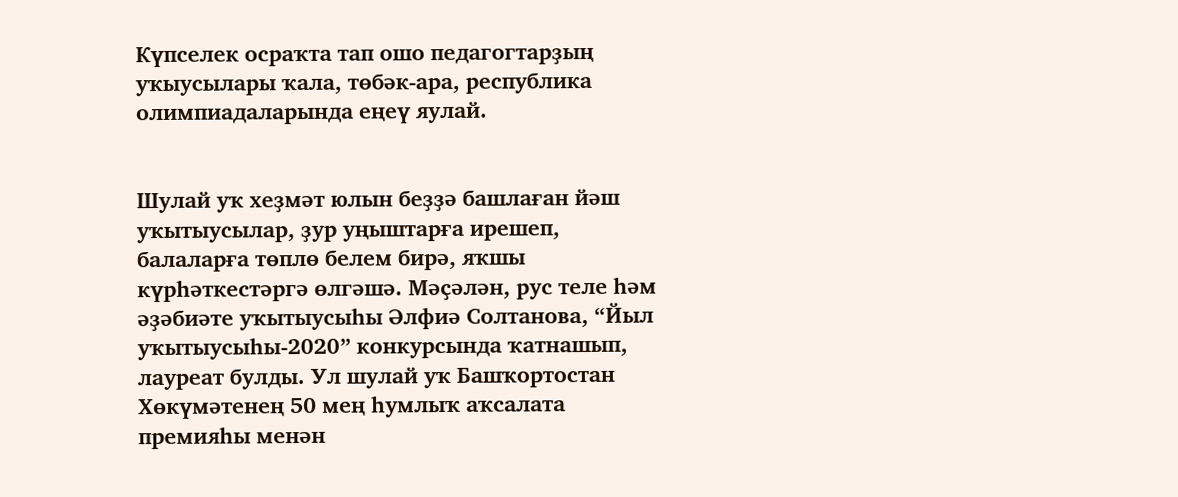Күпселек осраҡта тап ошо педагогтарҙың уҡыусылары ҡала, төбәк-ара, республика олимпиадаларында еңеү яулай.


Шулай уҡ хеҙмәт юлын беҙҙә башлаған йәш уҡытыусылар, ҙур уңыштарға ирешеп, балаларға төплө белем бирә, яҡшы күрһәткестәргә өлгәшә. Мәҫәлән, рус теле һәм әҙәбиәте уҡытыусыһы Әлфиә Солтанова, “Йыл уҡытыусыһы-2020” конкурсында ҡатнашып, лауреат булды. Ул шулай уҡ Башҡортостан Хөкүмәтенең 50 мең һумлыҡ аҡсалата премияһы менән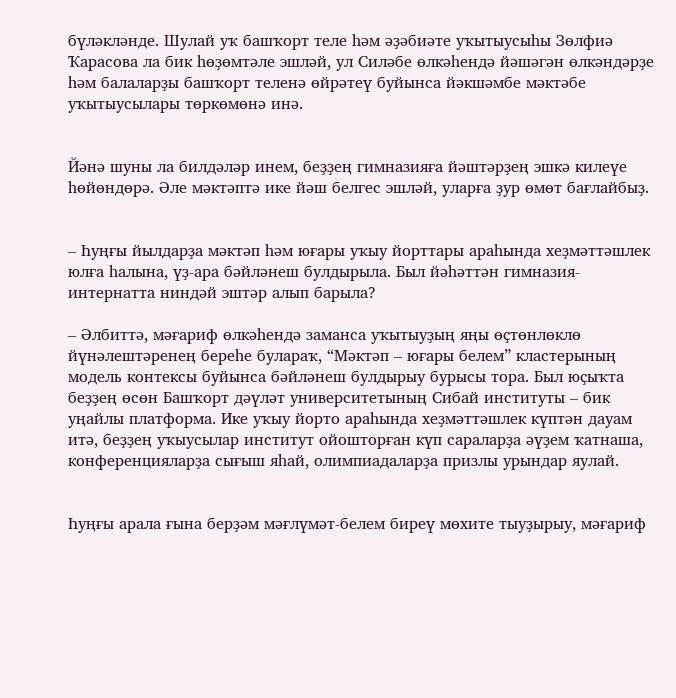бүләкләнде. Шулай уҡ башҡорт теле һәм әҙәбиәте уҡытыусыһы Зөлфиә Ҡарасова ла бик һөҙөмтәле эшләй, ул Силәбе өлкәһендә йәшәгән өлкәндәрҙе һәм балаларҙы башҡорт теленә өйрәтеү буйынса йәкшәмбе мәктәбе уҡытыусылары төркөмөнә инә.


Йәнә шуны ла билдәләр инем, беҙҙең гимназияға йәштәрҙең эшкә килеүе һөйөндөрә. Әле мәктәптә ике йәш белгес эшләй, уларға ҙур өмөт бағлайбыҙ.


– Һуңғы йылдарҙа мәктәп һәм юғары уҡыу йорттары араһында хеҙмәттәшлек юлға һалына, үҙ-ара бәйләнеш булдырыла. Был йәһәттән гимназия-интернатта ниндәй эштәр алып барыла?

– Әлбиттә, мәғариф өлкәһендә заманса уҡытыуҙың яңы өҫтөнлөклө йүнәлештәренең береһе булараҡ, “Мәктәп – юғары белем” кластерының модель контексы буйынса бәйләнеш булдырыу бурысы тора. Был юҫыҡта беҙҙең өсөн Башҡорт дәүләт университетының Сибай институты – бик уңайлы платформа. Ике уҡыу йорто араһында хеҙмәттәшлек күптән дауам итә, беҙҙең уҡыусылар институт ойошторған күп сараларҙа әүҙем ҡатнаша, конференцияларҙа сығыш яһай, олимпиадаларҙа призлы урындар яулай.


Һуңғы арала ғына берҙәм мәғлүмәт-белем биреү мөхите тыуҙырыу, мәғариф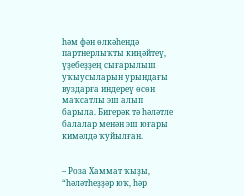һәм фән өлкәһендә партнерлыҡты киңәйтеү, үҙебеҙҙең сығарылыш уҡыусыларын урындағы вуздарға индереү өсөн маҡсатлы эш алып барыла. Бигерәк тә һәләтле балалар менән эш юғары кимәлдә ҡуйылған.


– Роза Хаммат ҡыҙы, “һәләтһеҙҙәр юҡ, һәр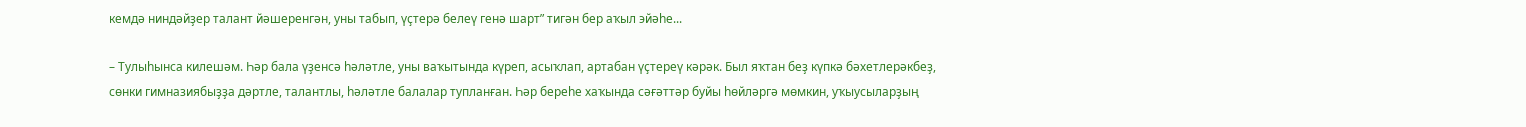кемдә ниндәйҙер талант йәшеренгән, уны табып, үҫтерә белеү генә шарт” тигән бер аҡыл эйәһе...

– Тулыһынса килешәм. Һәр бала үҙенсә һәләтле, уны ваҡытында күреп, асыҡлап, артабан үҫтереү кәрәк. Был яҡтан беҙ күпкә бәхетлерәкбеҙ, сөнки гимназиябыҙҙа дәртле, талантлы, һәләтле балалар тупланған. Һәр береһе хаҡында сәғәттәр буйы һөйләргә мөмкин, уҡыусыларҙың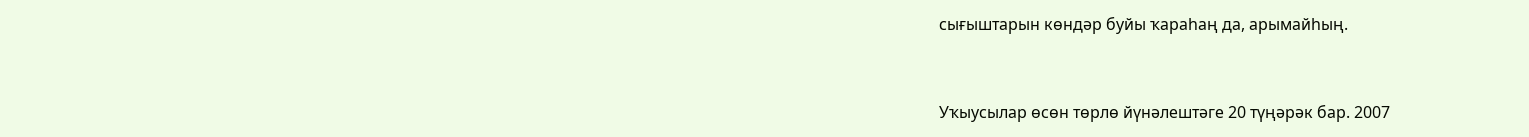сығыштарын көндәр буйы ҡараһаң да, арымайһың.


Уҡыусылар өсөн төрлө йүнәлештәге 20 түңәрәк бар. 2007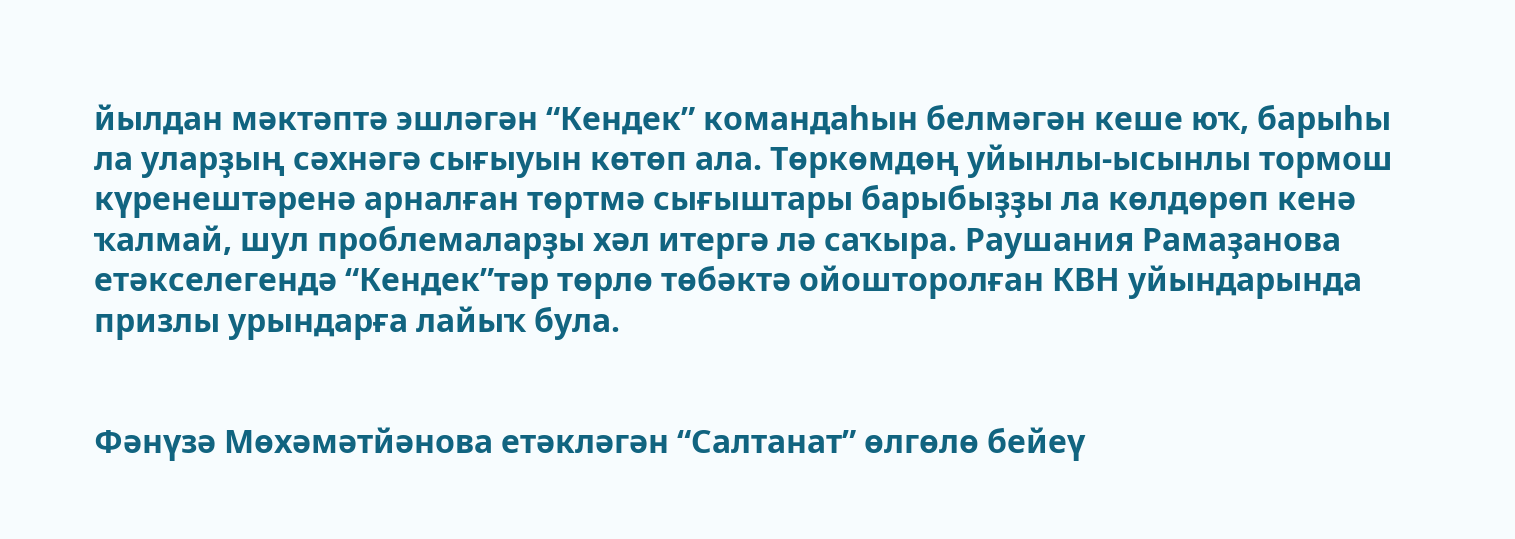йылдан мәктәптә эшләгән “Кендек” командаһын белмәгән кеше юҡ, барыһы ла уларҙың сәхнәгә сығыуын көтөп ала. Төркөмдөң уйынлы-ысынлы тормош күренештәренә арналған төртмә сығыштары барыбыҙҙы ла көлдөрөп кенә ҡалмай, шул проблемаларҙы хәл итергә лә саҡыра. Раушания Рамаҙанова етәкселегендә “Кендек”тәр төрлө төбәктә ойошторолған КВН уйындарында призлы урындарға лайыҡ була.


Фәнүзә Мөхәмәтйәнова етәкләгән “Салтанат” өлгөлө бейеү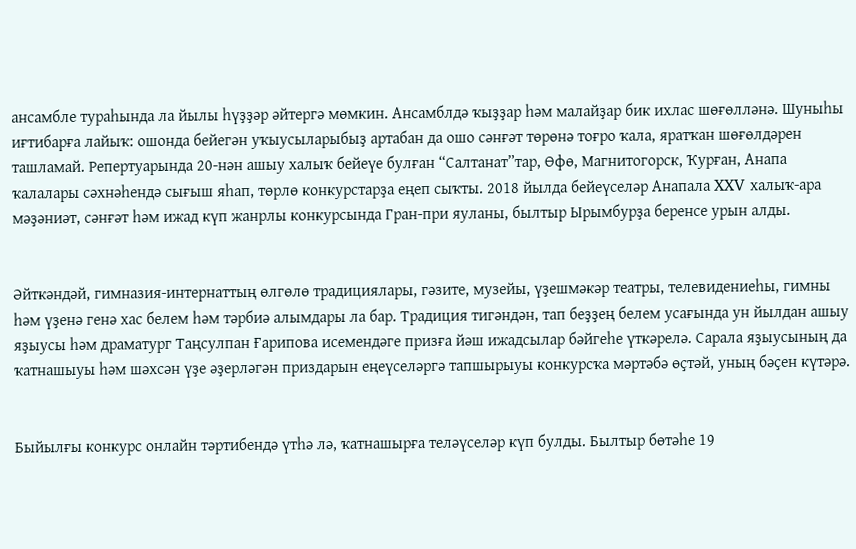ансамбле тураһында ла йылы һүҙҙәр әйтергә мөмкин. Ансамблдә ҡыҙҙар һәм малайҙар бик ихлас шөғөлләнә. Шуныһы иғтибарға лайыҡ: ошонда бейегән уҡыусыларыбыҙ артабан да ошо сәнғәт төрөнә тоғро ҡала, яратҡан шөғөлдәрен ташламай. Репертуарында 20-нән ашыу халыҡ бейеүе булған “Салтанат”тар, Өфө, Магнитогорск, Ҡурған, Анапа ҡалалары сәхнәһендә сығыш яһап, төрлө конкурстарҙа еңеп сыҡты. 2018 йылда бейеүселәр Анапала XXV халыҡ-ара мәҙәниәт, сәнғәт һәм ижад күп жанрлы конкурсында Гран-при яуланы, былтыр Ырымбурҙа беренсе урын алды.


Әйткәндәй, гимназия-интернаттың өлгөлө традициялары, гәзите, музейы, үҙешмәкәр театры, телевидениеһы, гимны һәм үҙенә генә хас белем һәм тәрбиә алымдары ла бар. Традиция тигәндән, тап беҙҙең белем усағында ун йылдан ашыу яҙыусы һәм драматург Таңсулпан Ғарипова исемендәге призға йәш ижадсылар бәйгеһе үткәрелә. Сарала яҙыусының да ҡатнашыуы һәм шәхсән үҙе әҙерләгән приздарын еңеүселәргә тапшырыуы конкурсҡа мәртәбә өҫтәй, уның бәҫен күтәрә.


Быйылғы конкурс онлайн тәртибендә үтһә лә, ҡатнашырға теләүселәр күп булды. Былтыр бөтәһе 19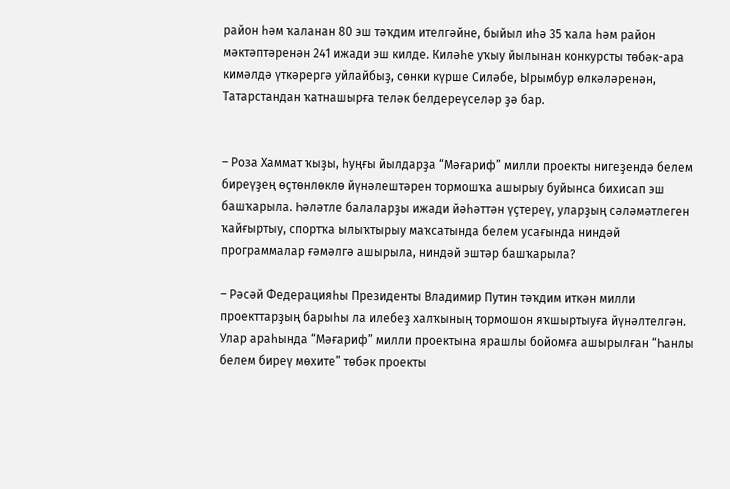район һәм ҡаланан 80 эш тәҡдим ителгәйне, быйыл иһә 35 ҡала һәм район мәктәптәренән 241 ижади эш килде. Киләһе уҡыу йылынан конкурсты төбәк-ара кимәлдә үткәрергә уйлайбыҙ, сөнки күрше Силәбе, Ырымбур өлкәләренән, Татарстандан ҡатнашырға теләк белдереүселәр ҙә бар.


– Роза Хаммат ҡыҙы, һуңғы йылдарҙа “Мәғариф” милли проекты нигеҙендә белем биреүҙең өҫтөнлөклө йүнәлештәрен тормошҡа ашырыу буйынса бихисап эш башҡарыла. Һәләтле балаларҙы ижади йәһәттән үҫтереү, уларҙың сәләмәтлеген ҡайғыртыу, спортҡа ылыҡтырыу маҡсатында белем усағында ниндәй программалар ғәмәлгә ашырыла, ниндәй эштәр башҡарыла?

– Рәсәй Федерацияһы Президенты Владимир Путин тәҡдим иткән милли проекттарҙың барыһы ла илебеҙ халҡының тормошон яҡшыртыуға йүнәлтелгән. Улар араһында “Мәғариф” милли проектына ярашлы бойомға ашырылған “Һанлы белем биреү мөхите” төбәк проекты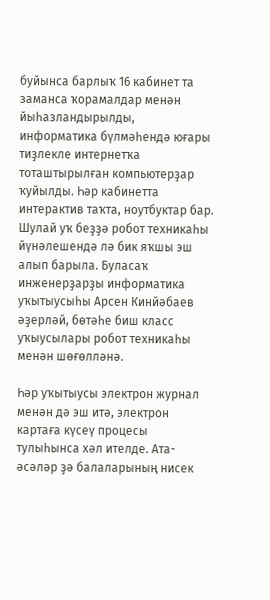буйынса барлыҡ 16 кабинет та заманса ҡорамалдар менән йыһазландырылды, информатика бүлмәһендә юғары тиҙлекле интернетҡа тоташтырылған компьютерҙар ҡуйылды. Һәр кабинетта интерактив таҡта, ноутбуктар бар. Шулай уҡ беҙҙә робот техникаһы йүнәлешендә лә бик яҡшы эш алып барыла. Буласаҡ инженерҙарҙы информатика уҡытыусыһы Арсен Кинйәбаев әҙерләй, бөтәһе биш класс уҡыусылары робот техникаһы менән шөғөлләнә.

Һәр уҡытыусы электрон журнал менән дә эш итә, электрон картаға күсеү процесы тулыһынса хәл ителде. Ата-әсәләр ҙә балаларының нисек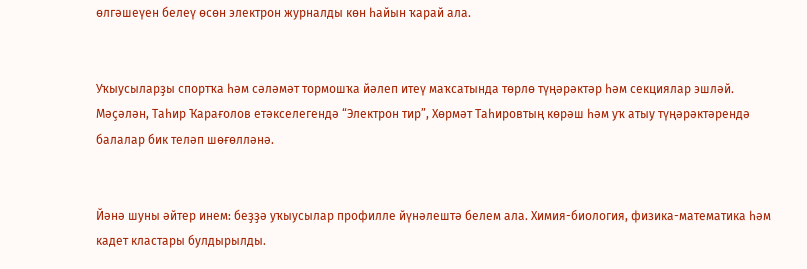өлгәшеүен белеү өсөн электрон журналды көн һайын ҡарай ала.


Уҡыусыларҙы спортҡа һәм сәләмәт тормошҡа йәлеп итеү маҡсатында төрлө түңәрәктәр һәм секциялар эшләй. Мәҫәлән, Таһир Ҡарағолов етәкселегендә “Электрон тир”, Хөрмәт Таһировтың көрәш һәм уҡ атыу түңәрәктәрендә балалар бик теләп шөғөлләнә.


Йәнә шуны әйтер инем: беҙҙә уҡыусылар профилле йүнәлештә белем ала. Химия-биология, физика-математика һәм кадет кластары булдырылды.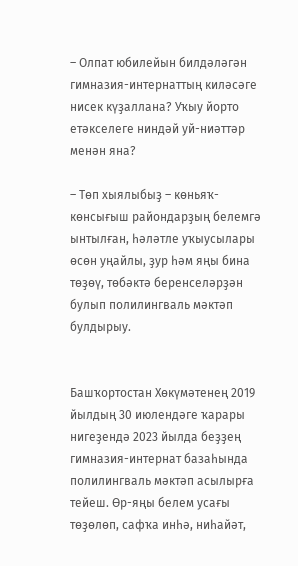– Олпат юбилейын билдәләгән гимназия-интернаттың киләсәге нисек күҙаллана? Уҡыу йорто етәкселеге ниндәй уй-ниәттәр менән яна?

– Төп хыялыбыҙ – көньяҡ-көнсығыш райондарҙың белемгә ынтылған, һәләтле уҡыусылары өсөн уңайлы, ҙур һәм яңы бина төҙөү, төбәктә беренселәрҙән булып полилингваль мәктәп булдырыу.


Башҡортостан Хөкүмәтенең 2019 йылдың 30 июлендәге ҡарары нигеҙендә 2023 йылда беҙҙең гимназия-интернат базаһында полилингваль мәктәп асылырға тейеш. Өр-яңы белем усағы төҙөлөп, сафҡа инһә, ниһайәт,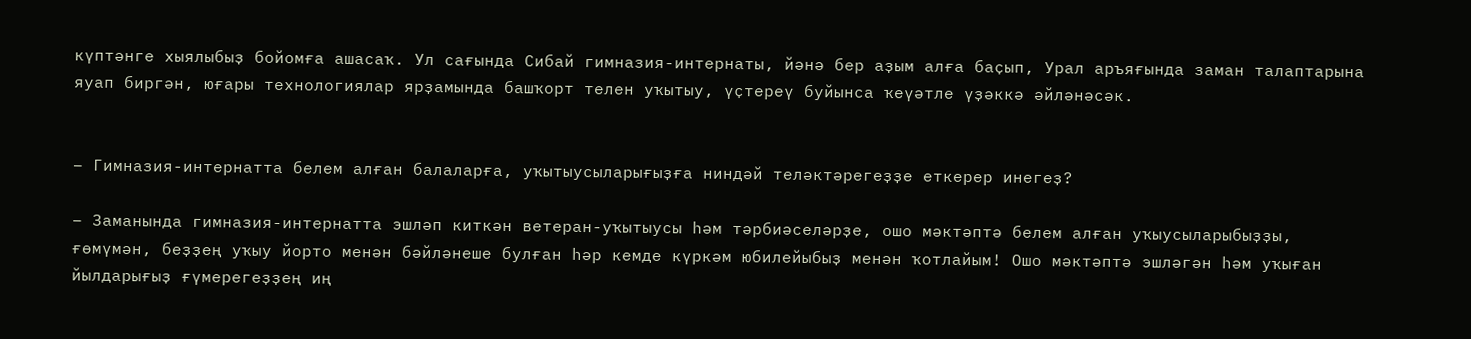күптәнге хыялыбыҙ бойомға ашасаҡ. Ул сағында Сибай гимназия-интернаты, йәнә бер аҙым алға баҫып, Урал аръяғында заман талаптарына яуап биргән, юғары технологиялар ярҙамында башҡорт телен уҡытыу, үҫтереү буйынса ҡеүәтле үҙәккә әйләнәсәк.


– Гимназия-интернатта белем алған балаларға, уҡытыусыларығыҙға ниндәй теләктәрегеҙҙе еткерер инегеҙ?

– Заманында гимназия-интернатта эшләп киткән ветеран-уҡытыусы һәм тәрбиәселәрҙе, ошо мәктәптә белем алған уҡыусыларыбыҙҙы, ғөмүмән, беҙҙең уҡыу йорто менән бәйләнеше булған һәр кемде күркәм юбилейыбыҙ менән ҡотлайым! Ошо мәктәптә эшләгән һәм уҡыған йылдарығыҙ ғүмерегеҙҙең иң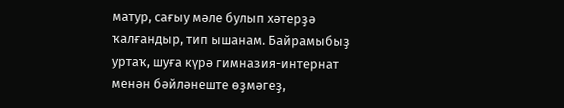матур, сағыу мәле булып хәтерҙә ҡалғандыр, тип ышанам. Байрамыбыҙ уртаҡ, шуға күрә гимназия-интернат менән бәйләнеште өҙмәгеҙ,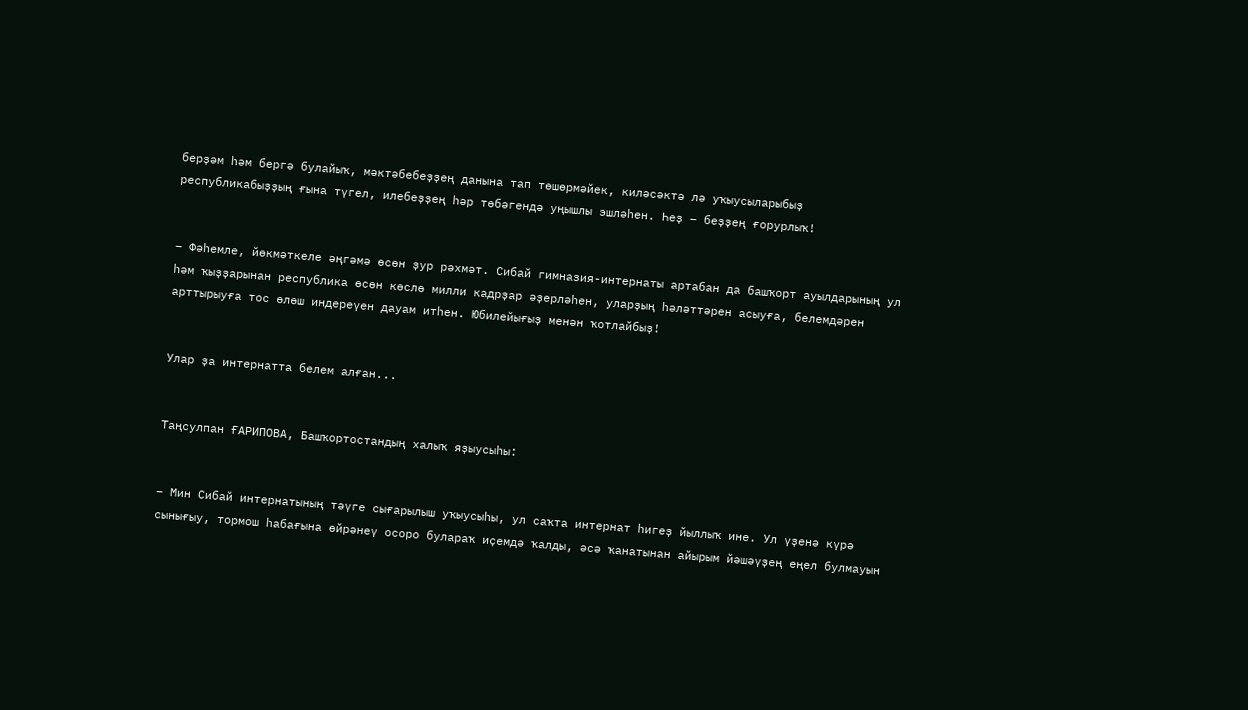берҙәм һәм бергә булайыҡ, мәктәбебеҙҙең данына тап төшөрмәйек, киләсәктә лә уҡыусыларыбыҙ республикабыҙҙың ғына түгел, илебеҙҙең һәр төбәгендә уңышлы эшләһен. Һеҙ – беҙҙең ғорурлыҡ!


– Фәһемле, йөкмәткеле әңгәмә өсөн ҙур рәхмәт. Сибай гимназия-интернаты артабан да башҡорт ауылдарының ул һәм ҡыҙҙарынан республика өсөн көслө милли кадрҙар әҙерләһен, уларҙың һәләттәрен асыуға, белемдәрен арттырыуға тос өлөш индереүен дауам итһен. Юбилейығыҙ менән ҡотлайбыҙ!


Улар ҙа интернатта белем алған...


Таңсулпан ҒАРИПОВА, Башҡортостандың халыҡ яҙыусыһы:


– Мин Сибай интернатының тәүге сығарылыш уҡыусыһы, ул саҡта интернат һигеҙ йыллыҡ ине. Ул үҙенә күрә сынығыу, тормош һабағына өйрәнеү осоро булараҡ иҫемдә ҡалды, әсә ҡанатынан айырым йәшәүҙең еңел булмауын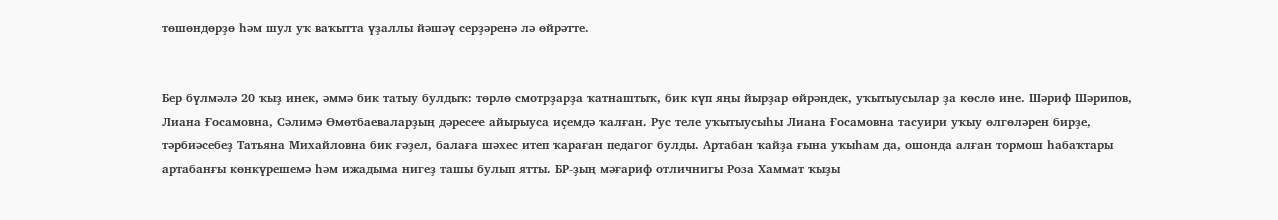төшөндөрҙө һәм шул уҡ ваҡытта үҙаллы йәшәү серҙәренә лә өйрәтте.


Бер бүлмәлә 20 ҡыҙ инек, әммә бик татыу булдыҡ: төрлө смотрҙарҙа ҡатнаштыҡ, бик күп яңы йырҙар өйрәндек, уҡытыусылар ҙа көслө ине. Шәриф Шәрипов, Лиана Ғосамовна, Сәлимә Өмөтбаеваларҙың дәресеҽ айырыуса иҫемдә ҡалған. Рус теле уҡытыусыһы Лиана Ғосамовна тасуири уҡыу өлгөләрен бирҙе, тәрбиәсебеҙ Татьяна Михайловна бик ғәҙел, балаға шәхес итеп ҡараған педагог булды. Артабан ҡайҙа ғына уҡыһам да, ошонда алған тормош һабаҡтары артабанғы көнкүрешемә һәм ижадыма нигеҙ ташы булып ятты. БР-ҙың мәғариф отличнигы Роза Хаммат ҡыҙы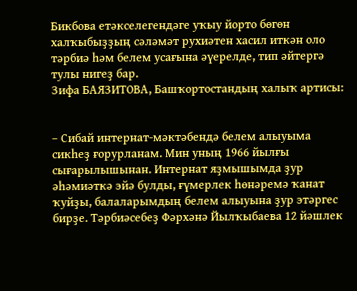Бикбова етәкселегендәге уҡыу йорто бөгөн халҡыбыҙҙың сәләмәт рухиәтен хасил иткән оло тәрбиә һәм белем усағына әүерелде, тип әйтергә тулы нигеҙ бар.
Зифа БАЯЗИТОВА, Башҡортостандың халыҡ артисы:


– Сибай интернат-мәктәбендә белем алыуыма сикһеҙ ғорурланам. Мин уның 1966 йылғы сығарылышынан. Интернат яҙмышымда ҙур әһәмиәткә эйә булды, ғүмерлек һөнәремә ҡанат ҡуйҙы, балаларымдың белем алыуына ҙур этәргес бирҙе. Тәрбиәсебеҙ Фәрхәнә Йылҡыбаева 12 йәшлек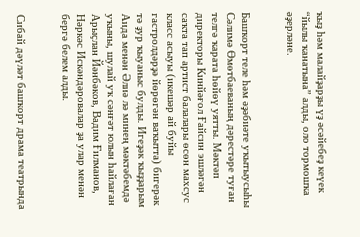ҡыҙ һәм малайҙарҙы үҙ әсәйебеҙ кеүек “йылы ҡанатына” алды, оло тормошҡа әҙерләне.


Башҡорт теле һәм әҙәбиәте уҡытыусыһы Сәлимә Өмөтбаеваның дәрестәре туған телгә ҡарата һөйөү уятты. Мәктәп директоры Кинйәғол Ғайсин эшләгән саҡта тап артист балалары өсөн махсус класс асыуы (икешәр ай буйы гастролдәрҙә йөрөгән ваҡытта) бигерәк тә ҙур ҡыуаныс булды. Игеҙәк ҡыҙҙарым Аида менән Әлиә лә минең мәктәбемдә уҡыны, шулай уҡ сәнғәт юлын һайлаған Арыҫлан Йәнбәков, Вадим Ғилманов, Нәркәс Искәндәровалар ҙа улар менән бергә белем алды.


Сибай дәүләт башҡорт драма театрында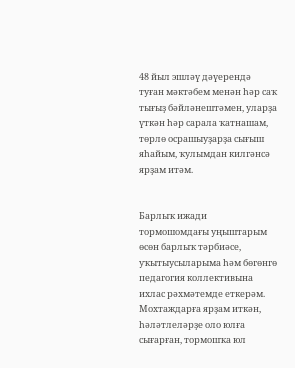48 йыл эшләү дәүерендә туған мәктәбем менән һәр саҡ тығыҙ бәйләнештәмен, уларҙа үткән һәр сарала ҡатнашам, төрлө осрашыуҙарҙа сығыш яһайым, ҡулымдан килгәнсә ярҙам итәм.


Барлыҡ ижади тормошомдағы уңыштарым өсөн барлыҡ тәрбиәсе, уҡытыусыларыма һәм бөгөнгө педагогия коллективына ихлас рәхмәтемде еткерәм. Мохтаждарға ярҙам иткән, һәләтлеләрҙе оло юлға сығарған, тормошҡа юл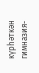күрһәткән гимназия-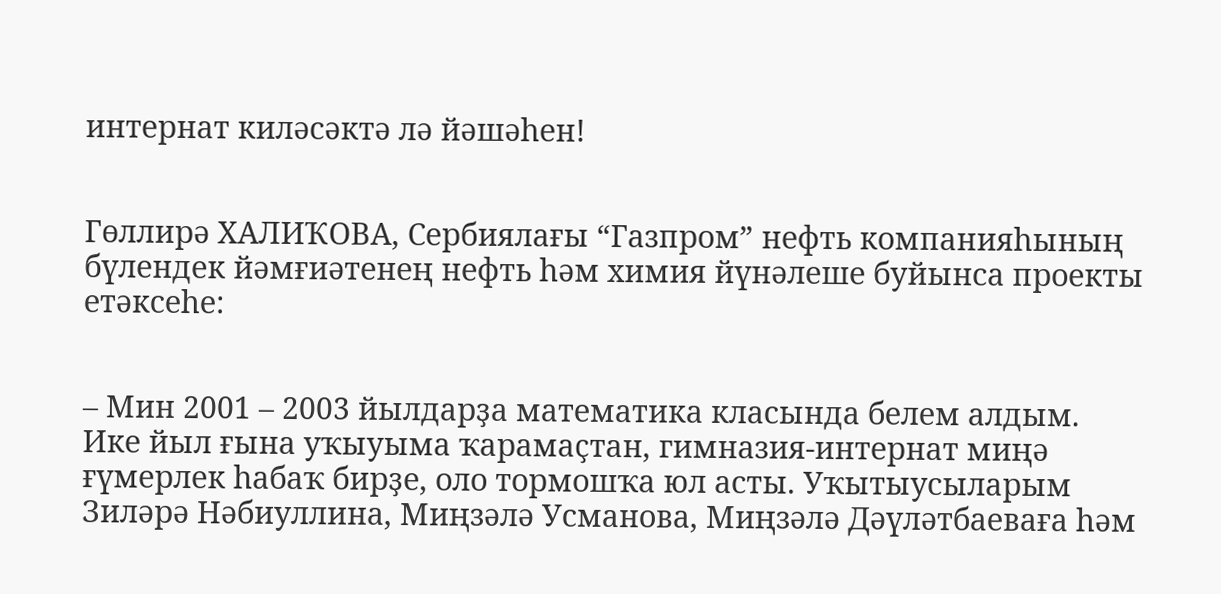интернат киләсәктә лә йәшәһен!


Гөллирә ХАЛИҠОВА, Сербиялағы “Газпром” нефть компанияһының бүлендек йәмғиәтенең нефть һәм химия йүнәлеше буйынса проекты етәксеһе:


– Мин 2001 – 2003 йылдарҙа математика класында белем алдым. Ике йыл ғына уҡыуыма ҡарамаҫтан, гимназия-интернат миңә ғүмерлек һабаҡ бирҙе, оло тормошҡа юл асты. Уҡытыусыларым Зиләрә Нәбиуллина, Миңзәлә Усманова, Миңзәлә Дәүләтбаеваға һәм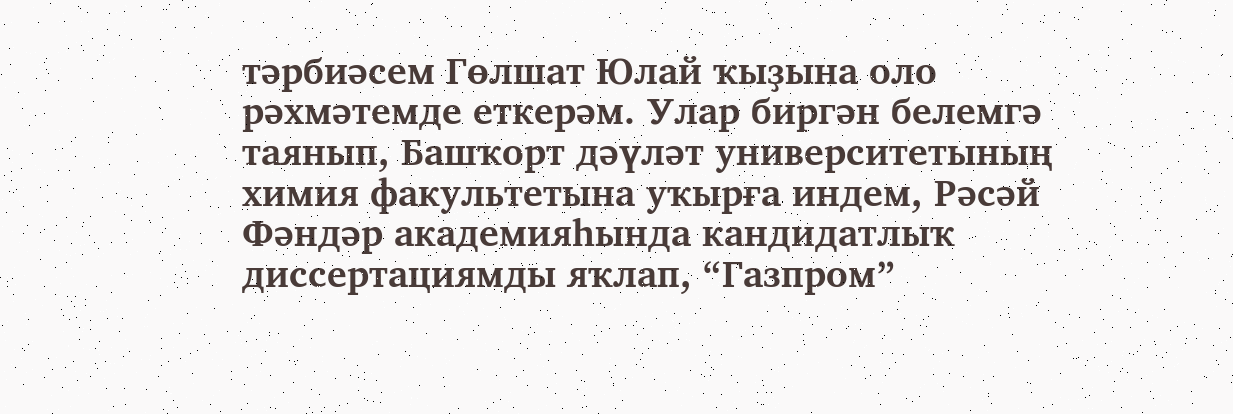тәрбиәсем Гөлшат Юлай ҡыҙына оло рәхмәтемде еткерәм. Улар биргән белемгә таянып, Башҡорт дәүләт университетының химия факультетына уҡырға индем, Рәсәй Фәндәр академияһында кандидатлыҡ диссертациямды яҡлап, “Газпром”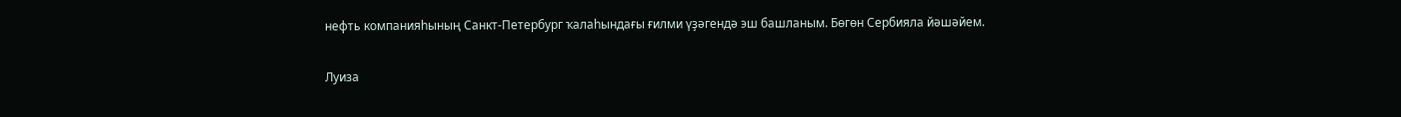нефть компанияһының Санкт-Петербург ҡалаһындағы ғилми үҙәгендә эш башланым. Бөгөн Сербияла йәшәйем.


Луиза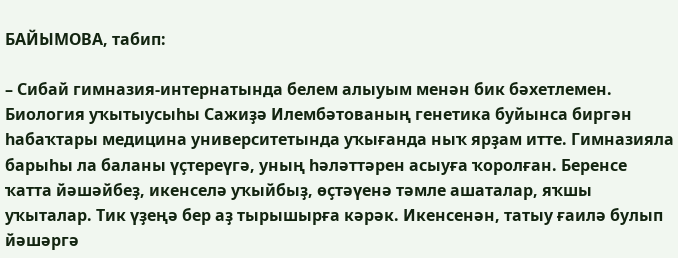БАЙЫМОВА, табип:

– Сибай гимназия-интернатында белем алыуым менән бик бәхетлемен. Биология уҡытыусыһы Сажиҙә Илембәтованың генетика буйынса биргән һабаҡтары медицина университетында уҡығанда ныҡ ярҙам итте. Гимназияла барыһы ла баланы үҫтереүгә, уның һәләттәрен асыуға ҡоролған. Беренсе ҡатта йәшәйбеҙ, икенселә уҡыйбыҙ, өҫтәүенә тәмле ашаталар, яҡшы уҡыталар. Тик үҙеңә бер аҙ тырышырға кәрәк. Икенсенән, татыу ғаилә булып йәшәргә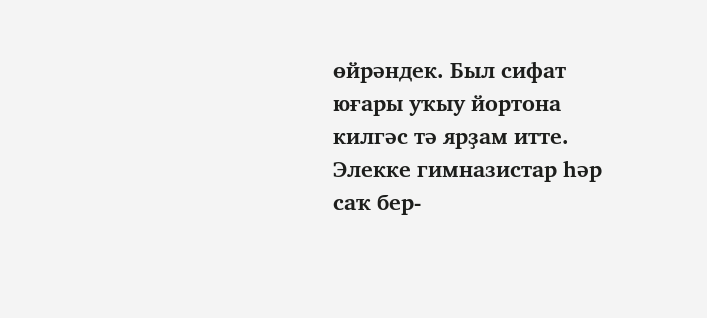өйрәндек. Был сифат юғары уҡыу йортона килгәс тә ярҙам итте. Элекке гимназистар һәр саҡ бер-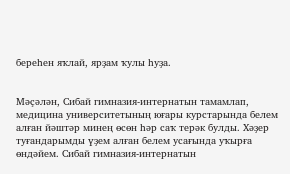береһен яҡлай, ярҙам ҡулы һуҙа.


Мәҫәлән, Сибай гимназия-интернатын тамамлап, медицина университетының юғары курстарында белем алған йәштәр минең өсөн һәр саҡ терәк булды. Хәҙер туғандарымды үҙем алған белем усағында уҡырға өндәйем. Сибай гимназия-интернатын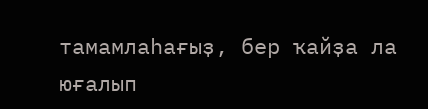тамамлаһағыҙ, бер ҡайҙа ла юғалып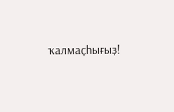ҡалмаҫһығыҙ!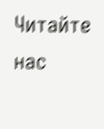Читайте нас